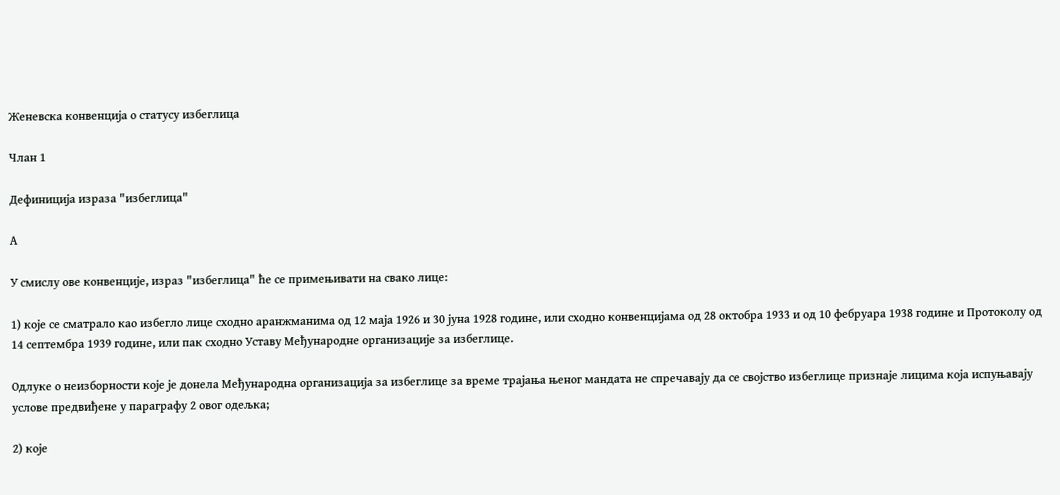Женевска конвенција о статусу избеглица

Члан 1

Дефиниција израза "избеглица"

А

У смислу ове конвенције, израз "избеглица" ће се примењивати на свако лице:

1) које се сматрало као избегло лице сходно аранжманима од 12 маја 1926 и 30 јуна 1928 године, или сходно конвенцијама од 28 октобра 1933 и од 10 фебруара 1938 године и Протоколу од 14 септембра 1939 године, или пак сходно Уставу Међународне организације за избеглице.

Одлуке о неизборности које је донела Међународна организација за избеглице за време трајања њеног мандата не спречавају да се својство избеглице признаје лицима која испуњавају услове предвиђене у параграфу 2 овог одељка;

2) које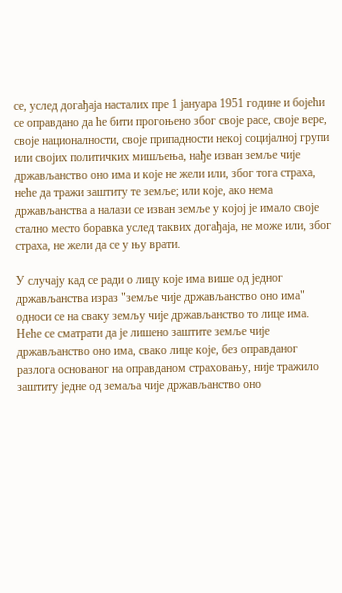се, услед догађаја насталих пре 1 јануара 1951 године и бојећи се оправдано да ће бити прогоњено због своје расе, своје вере, своје националности, своје припадности некој социјалној групи или својих политичких мишљења, нађе изван земље чије држављанство оно има и које не жели или, због тога страха, неће да тражи заштиту те земље; или које, ако нема држављанства а налази се изван земље у којој је имало своје стално место боравка услед таквих догађаја, не може или, због страха, не жели да се у њу врати.

У случају кад се ради о лицу које има више од једног држављанства израз "земље чије држављанство оно има" односи се на сваку земљу чије држављанство то лице има. Неће се сматрати да је лишено заштите земље чије држављанство оно има, свако лице које, без оправданог разлога основаног на оправданом страховању, није тражило заштиту једне од земаља чије држављанство оно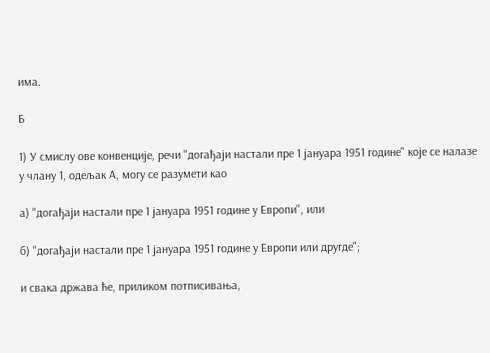има.

Б

1) У смислу ове конвенције, речи "догађаји настали пре 1 јануара 1951 године" које се налазе у члану 1, одељак А, могу се разумети као

а) "догађаји настали пре 1 јануара 1951 године у Европи", или

б) "догађаји настали пре 1 јануара 1951 године у Европи или другде";

и свака држава ће, приликом потписивања,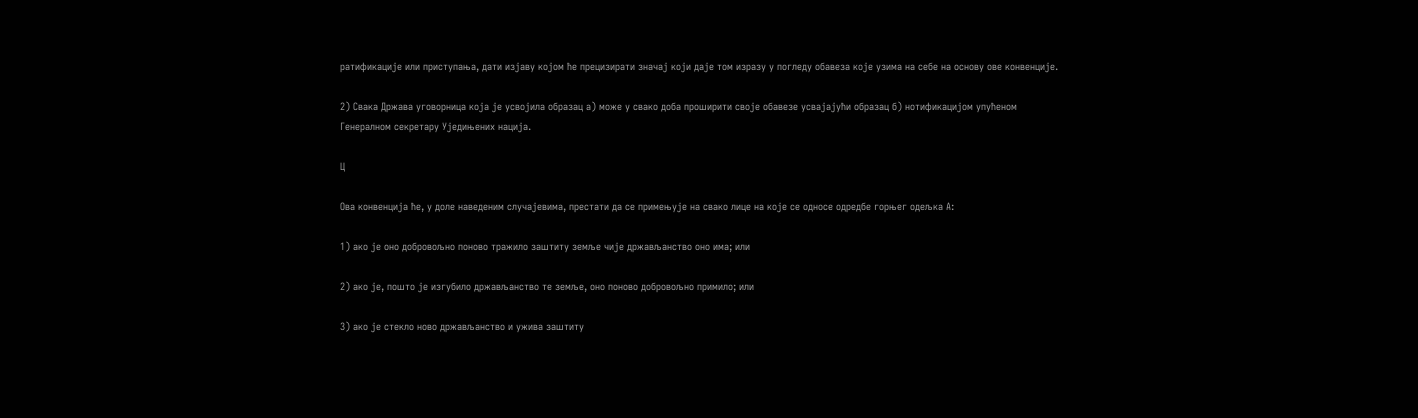ратификације или приступања, дати изјаву којом ће прецизирати значај који даје том изразу у погледу обавеза које узима на себе на основу ове конвенције.

2) Свака Држава уговорница која је усвојила образац а) може у свако доба проширити своје обавезе усвајајући образац б) нотификацијом упућеном Генералном секретару Уједињених нација.

Ц

Ова конвенција ће, у доле наведеним случајевима, престати да се примењује на свако лице на које се односе одредбе горњег одељка А:

1) ако је оно добровољно поново тражило заштиту земље чије држављанство оно има; или

2) ако је, пошто је изгубило држављанство те земље, оно поново добровољно примило; или

3) ако је стекло ново држављанство и ужива заштиту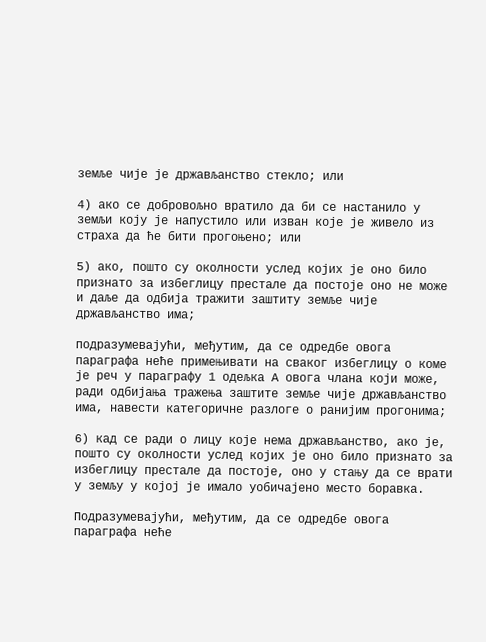земље чије је држављанство стекло; или

4) ако се добровољно вратило да би се настанило у земљи коју је напустило или изван које је живело из страха да ће бити прогоњено; или

5) ако, пошто су околности услед којих је оно било признато за избеглицу престале да постоје оно не може и даље да одбија тражити заштиту земље чије држављанство има;

подразумевајући, међутим, да се одредбе овога параграфа неће примењивати на сваког избеглицу о коме је реч у параграфу 1 одељка А овога члана који може, ради одбијања тражења заштите земље чије држављанство има, навести категоричне разлоге о ранијим прогонима;

6) кад се ради о лицу које нема држављанство, ако је, пошто су околности услед којих је оно било признато за избеглицу престале да постоје, оно у стању да се врати у земљу у којој је имало уобичајено место боравка.

Подразумевајући, међутим, да се одредбе овога параграфа неће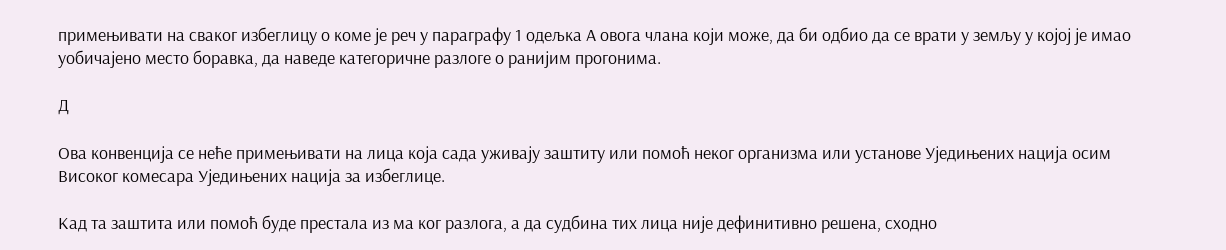примењивати на сваког избеглицу о коме је реч у параграфу 1 одељка А овога члана који може, да би одбио да се врати у земљу у којој је имао уобичајено место боравка, да наведе категоричне разлоге о ранијим прогонима.

Д

Ова конвенција се неће примењивати на лица која сада уживају заштиту или помоћ неког организма или установе Уједињених нација осим Високог комесара Уједињених нација за избеглице.

Кад та заштита или помоћ буде престала из ма ког разлога, а да судбина тих лица није дефинитивно решена, сходно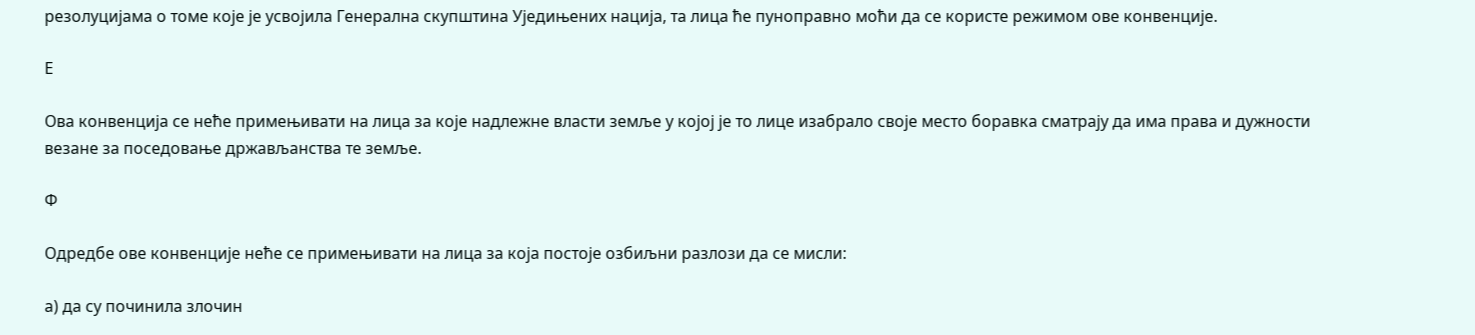резолуцијама о томе које је усвојила Генерална скупштина Уједињених нација, та лица ће пуноправно моћи да се користе режимом ове конвенције.

Е

Ова конвенција се неће примењивати на лица за које надлежне власти земље у којој је то лице изабрало своје место боравка сматрају да има права и дужности везане за поседовање држављанства те земље.

Ф

Одредбе ове конвенције неће се примењивати на лица за која постоје озбиљни разлози да се мисли:

а) да су починила злочин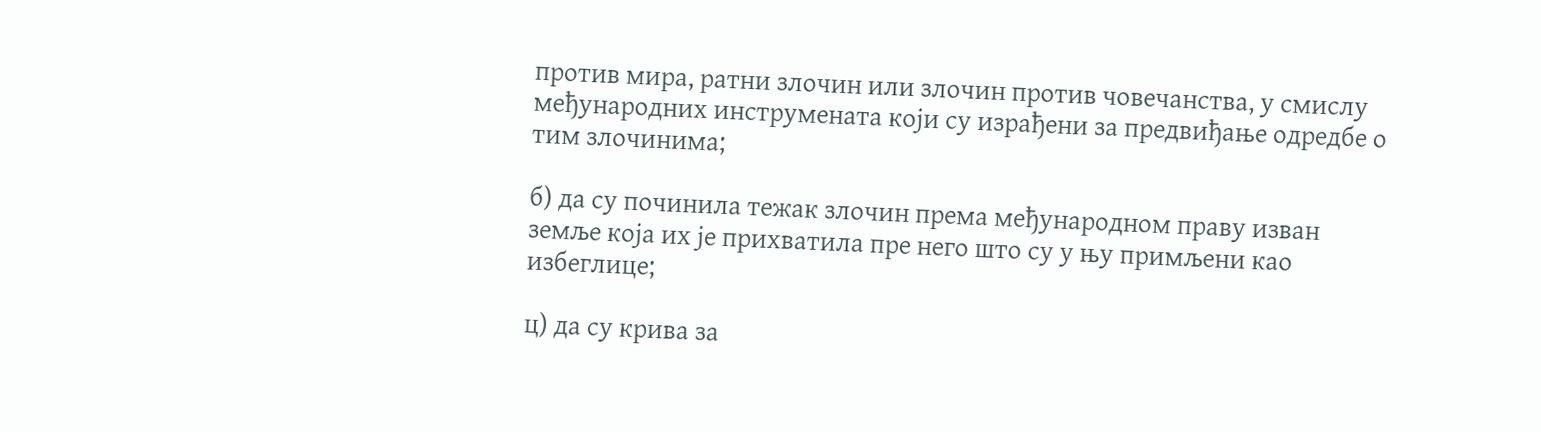против мира, ратни злочин или злочин против човечанства, у смислу међународних инструмената који су израђени за предвиђање одредбе о тим злочинима;

б) да су починила тежак злочин према међународном праву изван земље која их је прихватила пре него што су у њу примљени као избеглице;

ц) да су крива за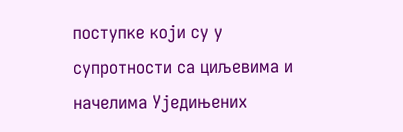поступке који су у супротности са циљевима и начелима Уједињених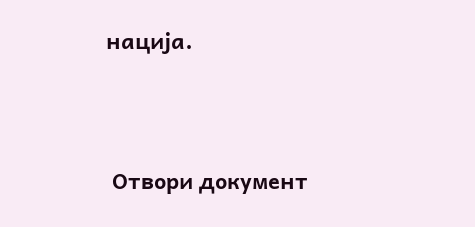нација.



 Отвори документ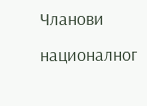Чланови националног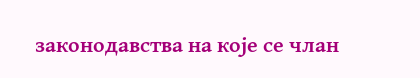законодавства на које се члан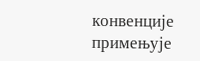конвенције примењује